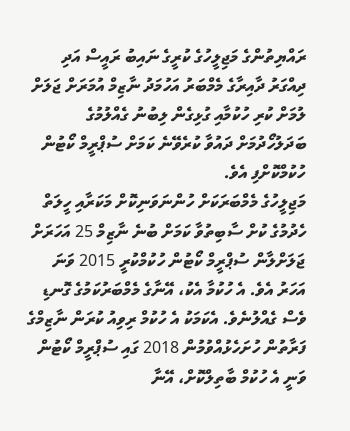ރައްޔިތުންގެ މަޖިލީހުގެ ކުރީގެ ނައިބު ރައީސް އަދި ދިއްގަރު ދާއިރާގެ މެމްބަރު އަހުމަދު ނާޒިމް އުމަރަށް ޖަލަށް ލުމަށް ކުރި ހުކުމާއި ގުޅިގެން ލިބުނު ގެއްލުމުގެ ބަދަލުހޯދުމަށް ދައުވާ ކުރެވޭނެ ކަމަށް ސުޕްރީމް ކޯޓުން ހުކުމްކޮށްފި އެވެ.
މަޖިލީހުގެ މެމްބަރަކަށް ހުންނަވަނިކޮށް މަކަރާއި ހީލަތް ހެދުމުގެ ކުށް ސާބިތުވާ ކަމަށް ބުނެ ނާޒިމް 25 އަހަރަށް ޖަލަށްލާން ސުޕްރީމް ކޯޓުން ހުކުމްކުރީ 2015 ވަނަ އަހަރު އެވެ. އެ ހުކުމާ އެކު، އޭނާގެ މެމްބަރުކަމުގެ ގޮނޑި ވެސް ގެއްލުނެވެ. އެކަމަކު އެ ހުކުމް ރިވިއު ކުރަން ނާޒިމްގެ ފަރާތުން ހުށަހެޅުއްވުމުން 2018 ގައި ސުޕްރީމް ކޯޓުން ވަނީ އެ ހުކުމް ބާތިލްކޮށް، އޭނާ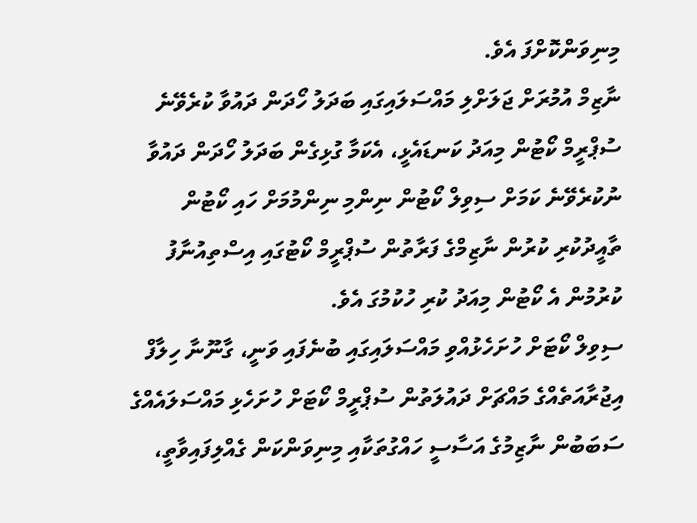މިނިވަންކޮށްފަ އެވެ.
ނާޒިމް އުމުރަށް ޖަލަށްލި މައްސަލައިގައި ބަދަލު ހޯދަން ދައުވާ ކުރެވޭނެ ސުޕްރީމް ކޯޓުން މިއަދު ކަނޑައެޅީ، އެކަމާ ގުޅިގެން ބަދަލު ހޯދަން ދައުވާ ނުކުރެވޭނެ ކަމަށް ސިވިލް ކޯޓުން ނިންމި ނިންމުމަށް ހައި ކޯޓުން ތާއީދުކުރި ކުރުން ނާޒިމްގެ ފަރާތުން ސުޕްރީމް ކޯޓުގައި އިސްތިއުނާފު ކުރުމުން އެ ކޯޓުން މިއަދު ކުރި ހުކުމުގަ އެވެ.
ސިވިލް ކޯޓަށް ހުށަހެޅުއްވި މައްސަލައިގައި ބުނެފައި ވަނީ، ގާނޫނާ ހިލާފް އިޖުރާއަތެއްގެ މައްޗަށް ދައުލަތުން ސުޕްރީމް ކޯޓަށް ހުށަހެޅި މައްސަލައެއްގެ ސަބަބުން ނާޒިމުގެ އަސާސީ ހައްގުތަކާއި މިނިވަންކަން ގެއްލިފައިވާތީ،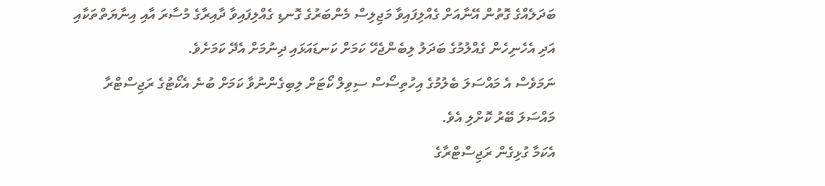ބަދަލެއްގެ ގޮތުން އޭނާއަށް ގެއްލިފައިވާ މަޖިލިސް މެންބަރުގެ ގޮނޑި ގެއްލިފައިވާ ދާއިރާގެ މުސާރަ އާއި އިނާޔަތްތަކާއި އަދި އެހެނިހެން ގެއްލުމުގެ ބަދަލު ލިބެންޖެހޭ ކަމަށް ކަނޑައަޅައި ދިނުމަށް އެދޭ ކަމަށެވެ.
ނަމަވެސް އެ މައްސަލަ ބެލުމުގެ އިހުތިސޯސް ސިވިލް ކޯޓަށް ލިބިގެންނުވާ ކަމަށް ބުނެ އެކޯޓުގެ ރަޖިސްޓްރާ މައްސަލަ ބޭރު ކޮށްލި އެވެ.
އެކަމާ ގުޅިގެން ރަޖިސްޓްރާގެ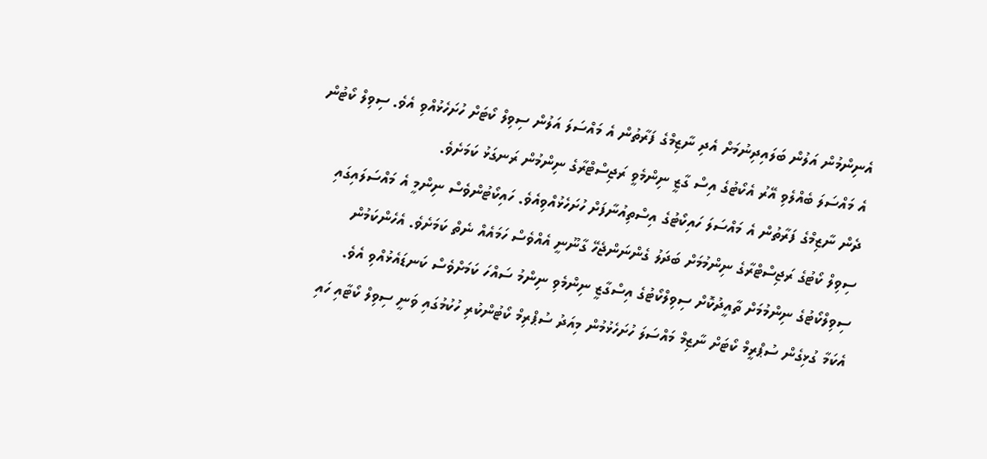އެނިންމުން އަލުން ބަލައިދިނުމަށް އެދި ނާޒިމްގެ ފަރާތުން އެ މައްސަލަ އަލުން ސިވިލް ކޯޓަށް ހުށަހެޅުއްވި އެވެ. ސިވިލް ކޯޓުން އެ މައްސަލަ ބެއްލެވި އޭރު އެކޯޓުގެ އިސް ގާޒީ ނިންމެވީ ރަޖިސްޓްރާގެ ނިންމުން ރަނގަޅު ކަމަށެވެ.
ދެން ނާޒިމްގެ ފަރާތުން އެ މައްސަލަ ހައިކޯޓުގެ އިސްތިއުނާފަށް ހުށަހެޅުއްވިއެވެ. ހައިކޯޓުންވެސް ނިންމީ އެ މައްސަލައިގައި ސިވިލް ކޯޓުގެ ރަޖިސްޓްރާގެ ނިންމުމަށް ބަދަލު ގެންނަންޖެހޭ ގާނޫނީ އެއްވެސް ހަމައެއް ނެތް ކަމަށެވެ. އެހެންކަމުން ސިވިލްކޯޓުގެ ނިންމުމަށް ތާއީދުކޮށް ސިވިލްކޯޓުގެ އިސްގާޒީ ނިންމެވި ނިންމު ސައްހަ ކަމަށްވެސް ކަނޑައެޅުއްވި އެވެ.
އެކަމާ ގުޅިގެން ސުޕްރީމް ކޯޓަށް ނާޒިމް މައްސަލަ ހުށަހެޅުމުން މިއަދު ސުޕްރިމް ކޯޓުންކުރި ހުކުމުގައި ވަނީ ސިވިލް ކޯޓާއި ހައި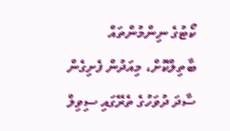ކޯޓުގެ ނިންމުންތައް ބާތިލްކޮށް، މިއަދުން ފެށިގެން ސާދަ ދުވަހުގެ ތެރޭގައި ސިވިލް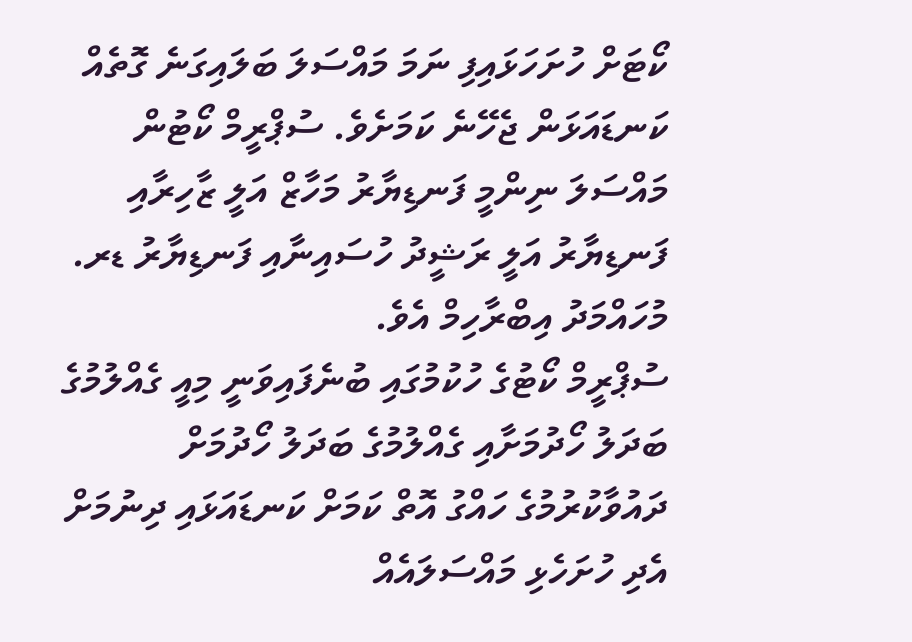ކޯޓަށް ހުށަހަޅައިފި ނަމަ މައްސަލަ ބަލައިގަނެ ގޮތެއް ކަނޑައަޅަން ޖެހޭނެ ކަމަށެވެ. ސުޕްރީމް ކޯޓުން މައްސަލަ ނިންމީ ފަނޑިޔާރު މަހާޒް އަލީ ޒާހިރާއި ފަނޑިޔާރު އަލީ ރަޝީދު ހުސައިނާއި ފަނޑިޔާރު ޑރ. މުހައްމަދު އިބްރާހިމް އެވެ.
ސުޕްރީމް ކޯޓުގެ ހުކުމުގައި ބުނެފައިވަނީ މިއީ ގެއްލުމުގެ ބަދަލު ހޯދުމަށާއި ގެއްލުމުގެ ބަދަލު ހޯދުމަށް ދައުވާކުރުމުގެ ހައްގު އޮތް ކަމަށް ކަނޑައަޅައި ދިނުމަށް އެދި ހުށަހެޅި މައްސަލައެއް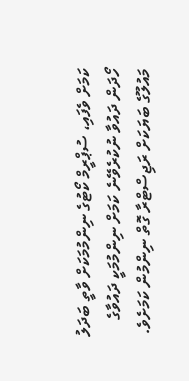ކަމަށް ވެފައި، ސުޕްރީމް ކޯޓުގެ ނިންމުމަކަށް ވާތީ ބަދަލު ހޯދަން ދައުވާ ނުކުރެވޭނެ ކަމަށް ނިންމުމަކީ ދައުވާގެ މައުލޫގެ ބަޔަކަށް ރަޖިސްޓްރާ ގޮތް ނިންމުން ކަމަށެވެ.